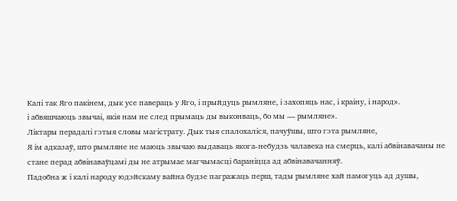Калі так Яго пакінем, дык усе павераць у Яго, і прыйдуць рымляне, і захопяць нас, і краіну, і народ».
і абвяшчаюць звычаі, якія нам не след прымаць ды выконваць, бо мы — рымляне».
Ліктары перадалі гэтыя словы магістрату. Дык тыя спалохаліся, пачуўшы, што гэта рымляне,
Я ім адказаў, што рымляне не маюць звычаю выдаваць якога-небудзь чалавека на смерць, калі абвінавачаны не стане перад абвінаваўцамі ды не атрымае магчымасці бараніцца ад абвінавачанняў.
Падобна ж і калі народу юдэйскаму вайна будзе пагражаць перш, тады рымляне хай памогуць ад душы,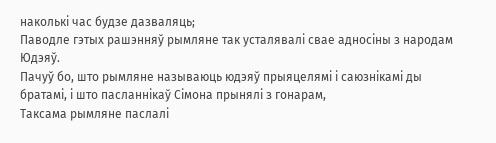наколькі час будзе дазваляць;
Паводле гэтых рашэнняў рымляне так усталявалі свае адносіны з народам Юдэяў.
Пачуў бо, што рымляне называюць юдэяў прыяцелямі і саюзнікамі ды братамі, і што пасланнікаў Сімона прынялі з гонарам,
Таксама рымляне паслалі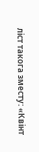ліст такога зместу: «Квінт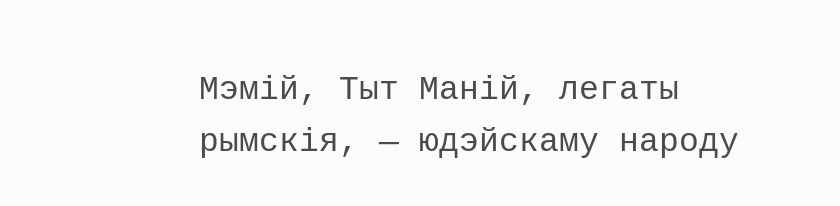Мэмій, Тыт Маній, легаты рымскія, — юдэйскаму народу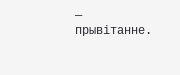— прывітанне.